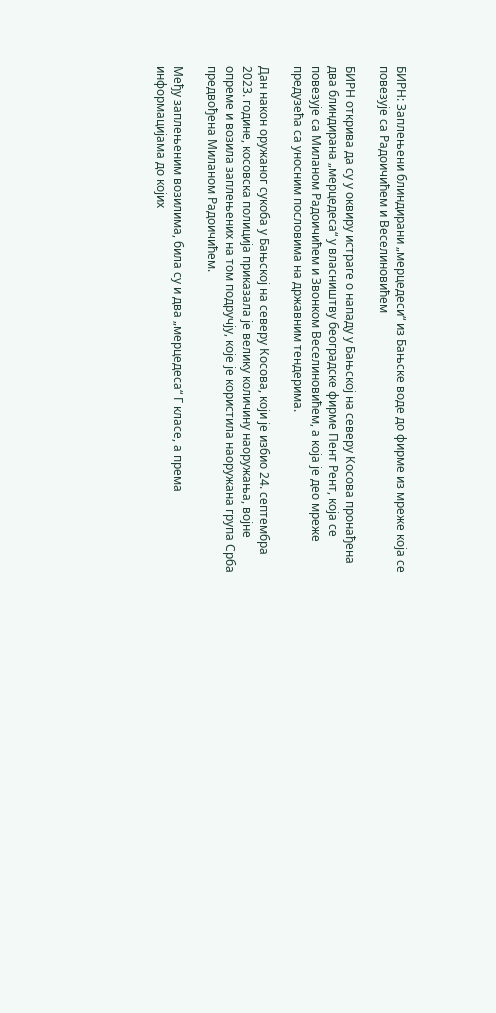БИРН: Заплењени блиндирани „мерцедеси“ из Бањске воде до фирме из мреже која се повезује са Радоичићем и Веселиновићем

БИРН открива да су у оквиру истраге о нападу у Бањској на северу Косова пронађена два блиндирана „мерцедеса“ у власништву београдске фирме Пент Рент, која се повезује са Миланом Радоичићем и Звонком Веселиновићем, а која је део мреже предузећа са уносним пословима на државним тендерима.

Дан након оружаног сукоба у Бањској на северу Косова, који је избио 24. септембра 2023. године, косовска полиција приказала је велику количину наоружања, војне опреме и возила заплењених на том подручју, које је користила наоружана група Срба предвођена Миланом Радоичићем.

Међу заплењеним возилима, била су и два „мерцедеса“ Г класе, а према информацијама до којих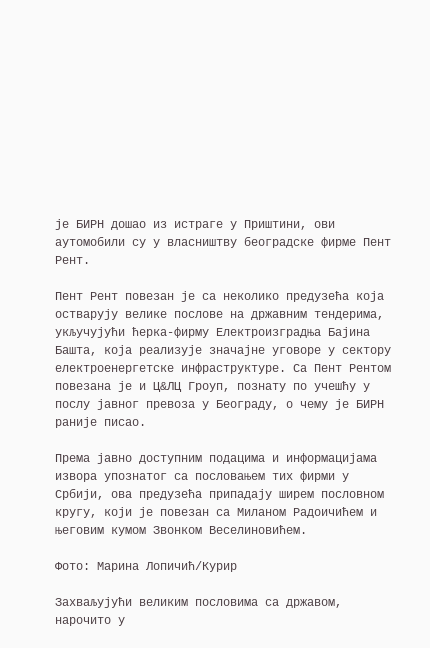је БИРН дошао из истраге у Приштини, ови аутомобили су у власништву београдске фирме Пент Рент.

Пент Рент повезан је са неколико предузећа која остварују велике послове на државним тендерима, укључујући ћерка-фирму Електроизградња Бајина Башта, која реализује значајне уговоре у сектору електроенергетске инфраструктуре. Са Пент Рентом повезана је и Ц&ЛЦ Гроуп, познату по учешћу у послу јавног превоза у Београду, о чему је БИРН раније писао.

Према јавно доступним подацима и информацијама извора упознатог са пословањем тих фирми у Србији, ова предузећа припадају ширем пословном кругу, који је повезан са Миланом Радоичићем и његовим кумом Звонком Веселиновићем.

Фото: Марина Лопичић/Курир

Захваљујући великим пословима са државом, нарочито у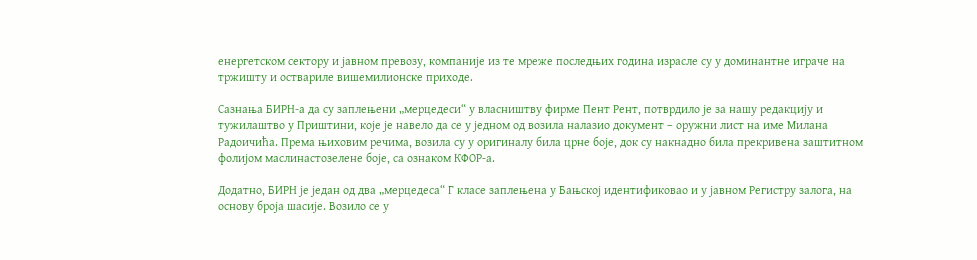енергетском сектору и јавном превозу, компаније из те мреже последњих година израсле су у доминантне играче на тржишту и оствариле вишемилионске приходе.

Сазнања БИРН-а да су заплењени „мерцедеси“ у власништву фирме Пент Рент, потврдило је за нашу редакцију и тужилаштво у Приштини, које је навело да се у једном од возила налазио документ – оружни лист на име Милана Радоичића. Према њиховим речима, возила су у оригиналу била црне боје, док су накнадно била прекривена заштитном фолијом маслинастозелене боје, са ознаком КФОР-а.

Додатно, БИРН је један од два „мерцедеса“ Г класе заплењена у Бањској идентификовао и у јавном Регистру залога, на основу броја шасије. Возило се у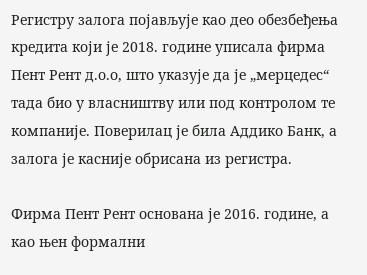Регистру залога појављује као део обезбеђења кредита који је 2018. године уписала фирма Пент Рент д.о.о, што указује да је „мерцедес“ тада био у власништву или под контролом те компаније. Поверилац је била Аддико Банк, а залога је касније обрисана из регистра.

Фирма Пент Рент основана је 2016. године, а као њен формални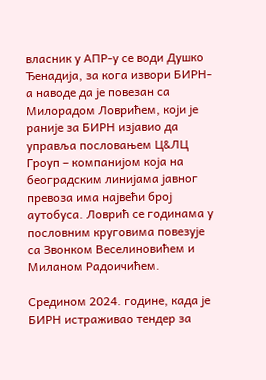власник у АПР-у се води Душко Ђенадија, за кога извори БИРН-а наводе да је повезан са Милорадом Ловрићем, који је раније за БИРН изјавио да управља пословањем Ц&ЛЦ Гроуп – компанијом која на београдским линијама јавног превоза има највећи број аутобуса. Ловрић се годинама у пословним круговима повезује са Звонком Веселиновићем и Миланом Радоичићем.

Средином 2024. године, када је БИРН истраживао тендер за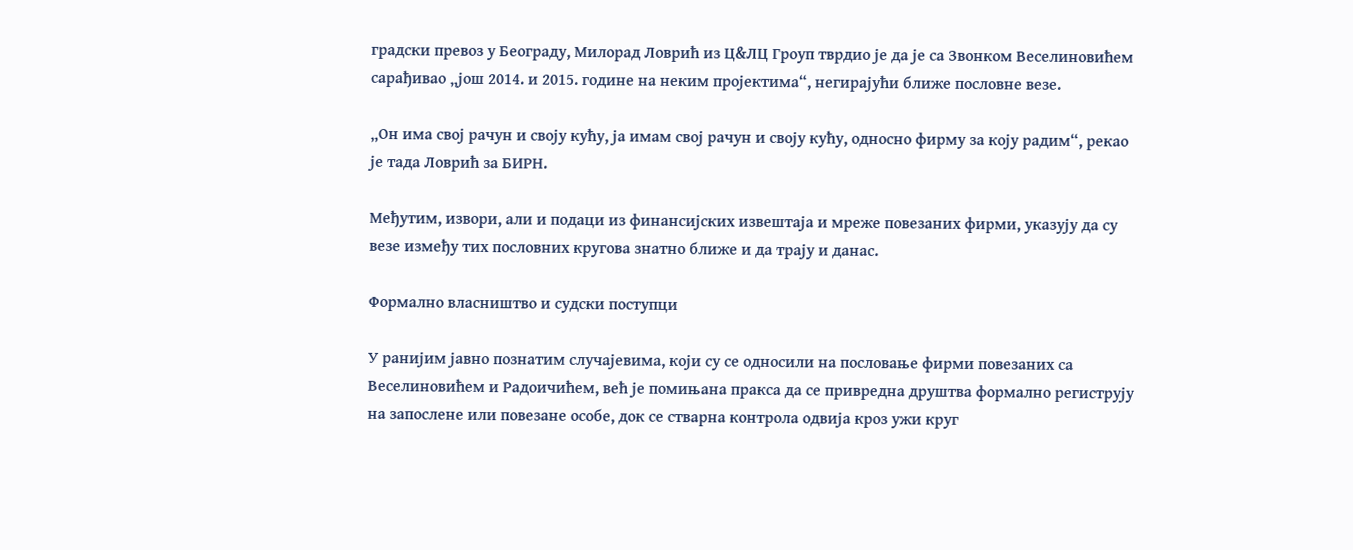градски превоз у Београду, Милорад Ловрић из Ц&ЛЦ Гроуп тврдио је да је са Звонком Веселиновићем сарађивао „још 2014. и 2015. године на неким пројектима“, негирајући ближе пословне везе.

„Он има свој рачун и своју кућу, ја имам свој рачун и своју кућу, односно фирму за коју радим“, рекао је тада Ловрић за БИРН.

Међутим, извори, али и подаци из финансијских извештаја и мреже повезаних фирми, указују да су везе између тих пословних кругова знатно ближе и да трају и данас.

Формално власништво и судски поступци

У ранијим јавно познатим случајевима, који су се односили на пословање фирми повезаних са Веселиновићем и Радоичићем, већ је помињана пракса да се привредна друштва формално региструју на запослене или повезане особе, док се стварна контрола одвија кроз ужи круг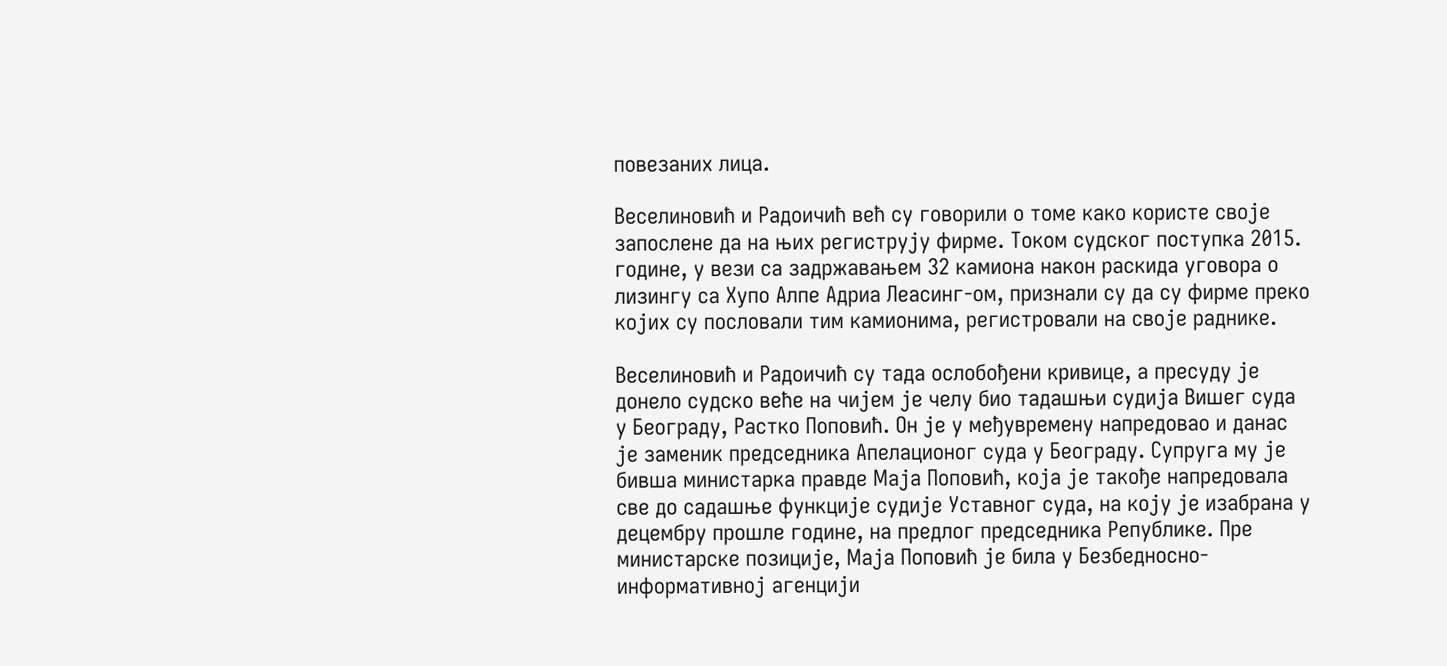повезаних лица.

Веселиновић и Радоичић већ су говорили о томе како користе своје запослене да на њих региструју фирме. Током судског поступка 2015. године, у вези са задржавањем 32 камиона након раскида уговора о лизингу са Хyпо Алпе Адриа Леасинг-ом, признали су да су фирме преко којих су пословали тим камионима, регистровали на своје раднике.

Веселиновић и Радоичић су тада ослобођени кривице, а пресуду је донело судско веће на чијем је челу био тадашњи судија Вишег суда у Београду, Растко Поповић. Он је у међувремену напредовао и данас је заменик председника Апелационог суда у Београду. Супруга му је бивша министарка правде Маја Поповић, која је такође напредовала све до садашње функције судије Уставног суда, на коју је изабрана у децембру прошле године, на предлог председника Републике. Пре министарске позиције, Маја Поповић је била у Безбедносно-информативној агенцији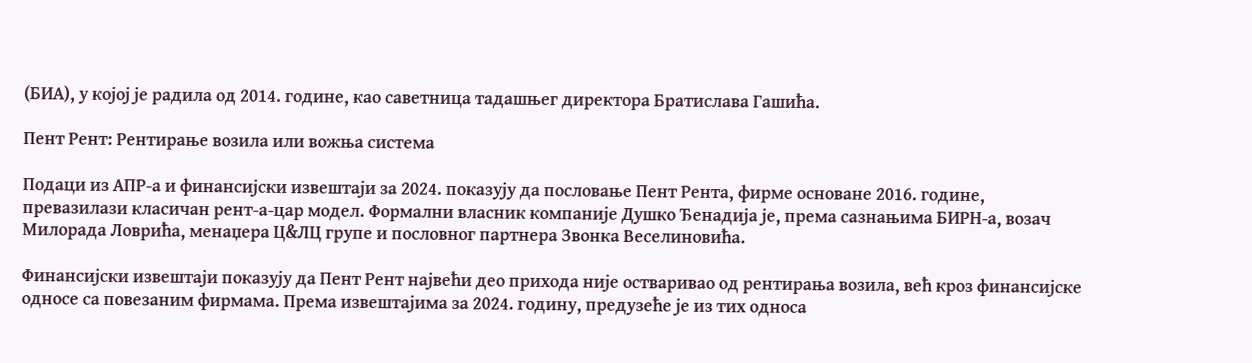(БИА), у којој је радила од 2014. године, као саветница тадашњег директора Братислава Гашића.

Пент Рент: Рентирање возила или вожња система

Подаци из АПР-а и финансијски извештаји за 2024. показују да пословање Пент Рента, фирме основане 2016. године, превазилази класичан рент-а-цар модел. Формални власник компаније Душко Ђенадија је, према сазнањима БИРН-а, возач Милорада Ловрића, менаџера Ц&ЛЦ групе и пословног партнера Звонка Веселиновића.

Финансијски извештаји показују да Пент Рент највећи део прихода није остваривао од рентирања возила, већ кроз финансијске односе са повезаним фирмама. Према извештајима за 2024. годину, предузеће је из тих односа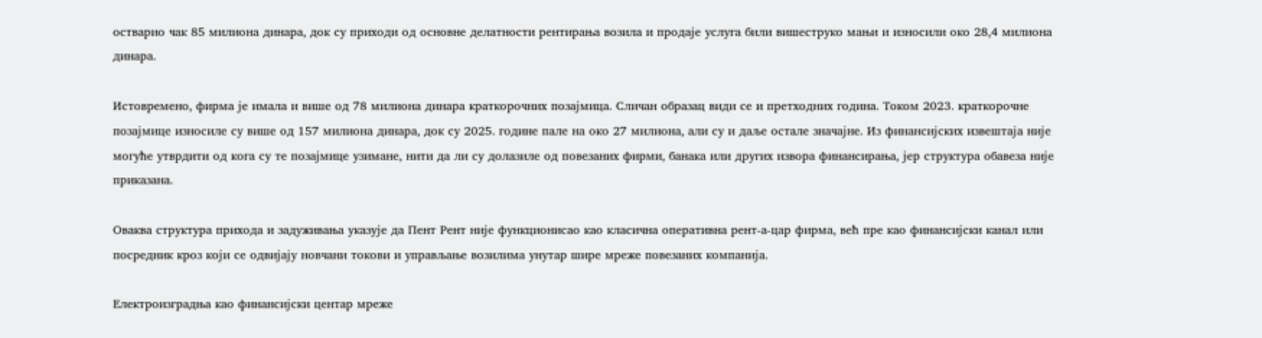остварио чак 85 милиона динара, док су приходи од основне делатности рентирања возила и продаје услуга били вишеструко мањи и износили око 28,4 милиона динара.

Истовремено, фирма је имала и више од 78 милиона динара краткорочних позајмица. Сличан образац види се и претходних година. Током 2023. краткорочне позајмице износиле су више од 157 милиона динара, док су 2025. године пале на око 27 милиона, али су и даље остале значајне. Из финансијских извештаја није могуће утврдити од кога су те позајмице узимане, нити да ли су долазиле од повезаних фирми, банака или других извора финансирања, јер структура обавеза није приказана.

Оваква структура прихода и задуживања указује да Пент Рент није функционисао као класична оперативна рент-а-цар фирма, већ пре као финансијски канал или посредник кроз који се одвијају новчани токови и управљање возилима унутар шире мреже повезаних компанија.

Електроизградња као финансијски центар мреже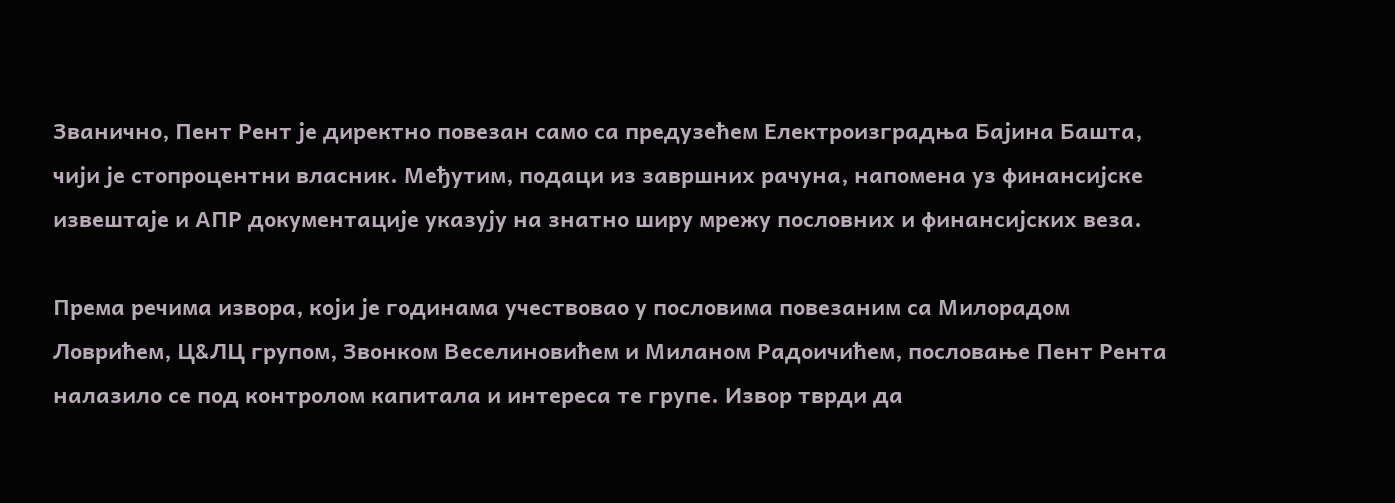Званично, Пент Рент је директно повезан само са предузећем Електроизградња Бајина Башта, чији је стопроцентни власник. Међутим, подаци из завршних рачуна, напомена уз финансијске извештаје и АПР документације указују на знатно ширу мрежу пословних и финансијских веза.

Према речима извора, који је годинама учествовао у пословима повезаним са Милорадом Ловрићем, Ц&ЛЦ групом, Звонком Веселиновићем и Миланом Радоичићем, пословање Пент Рента налазило се под контролом капитала и интереса те групе. Извор тврди да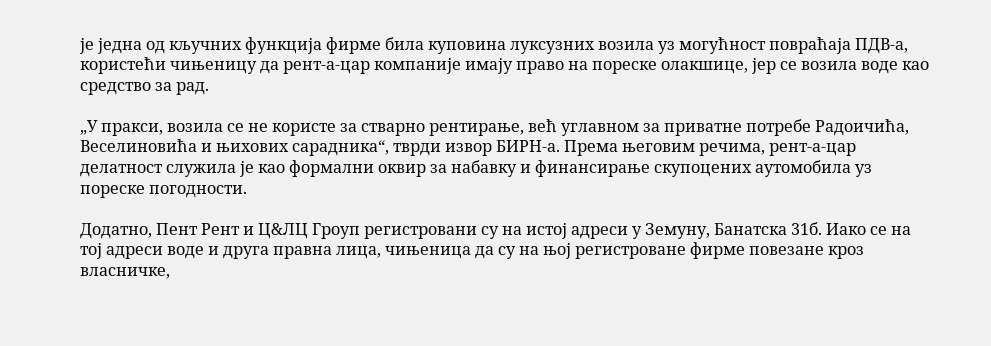је једна од кључних функција фирме била куповина луксузних возила уз могућност повраћаја ПДВ-а, користећи чињеницу да рент-а-цар компаније имају право на пореске олакшице, јер се возила воде као средство за рад.

„У пракси, возила се не користе за стварно рентирање, већ углавном за приватне потребе Радоичића, Веселиновића и њихових сарадника“, тврди извор БИРН-а. Према његовим речима, рент-а-цар делатност служила је као формални оквир за набавку и финансирање скупоцених аутомобила уз пореске погодности.

Додатно, Пент Рент и Ц&ЛЦ Гроуп регистровани су на истој адреси у Земуну, Банатска 31б. Иако се на тој адреси воде и друга правна лица, чињеница да су на њој регистроване фирме повезане кроз власничке,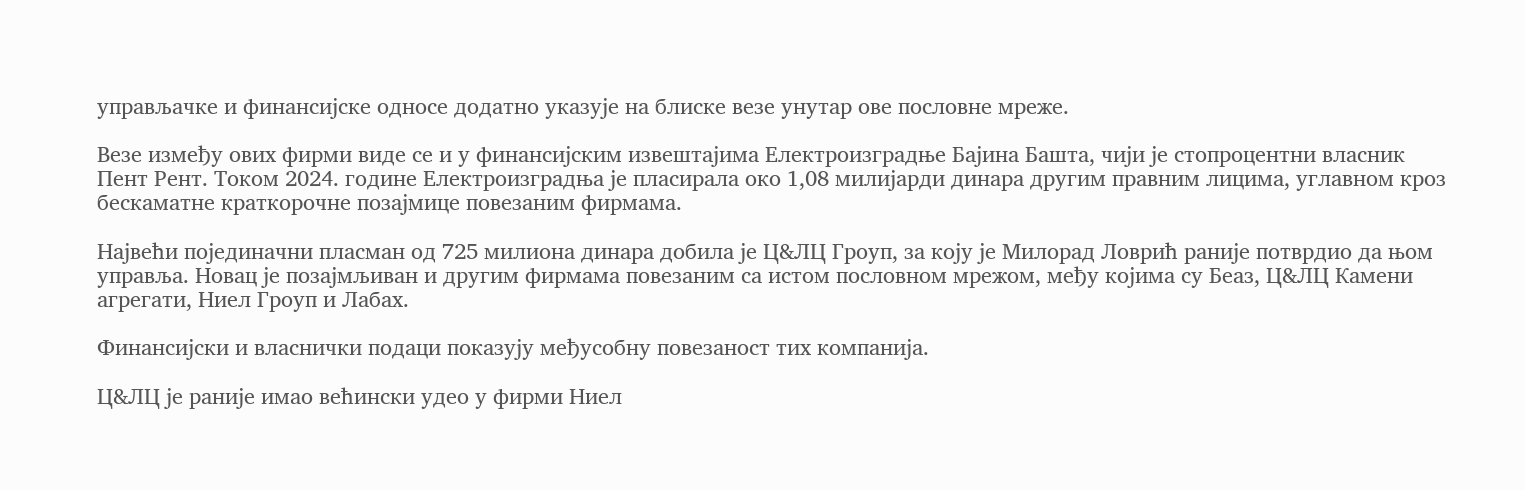управљачке и финансијске односе додатно указује на блиске везе унутар ове пословне мреже.

Везе између ових фирми виде се и у финансијским извештајима Електроизградње Бајина Башта, чији је стопроцентни власник Пент Рент. Током 2024. године Електроизградња је пласирала око 1,08 милијарди динара другим правним лицима, углавном кроз бескаматне краткорочне позајмице повезаним фирмама.

Највећи појединачни пласман од 725 милиона динара добила је Ц&ЛЦ Гроуп, за коју је Милорад Ловрић раније потврдио да њом управља. Новац је позајмљиван и другим фирмама повезаним са истом пословном мрежом, међу којима су Беаз, Ц&ЛЦ Камени агрегати, Ниел Гроуп и Лабах.

Финансијски и власнички подаци показују међусобну повезаност тих компанија.

Ц&ЛЦ је раније имао већински удео у фирми Ниел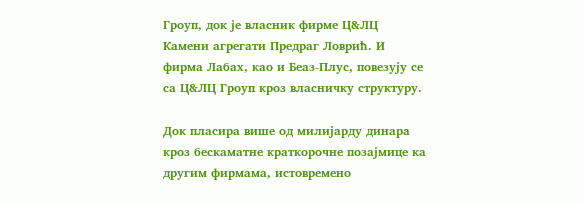Гроуп, док је власник фирме Ц&ЛЦ Камени агрегати Предраг Ловрић. И фирма Лабах, као и Беаз-Плус, повезују се са Ц&ЛЦ Гроуп кроз власничку структуру.

Док пласира више од милијарду динара кроз бескаматне краткорочне позајмице ка другим фирмама, истовремено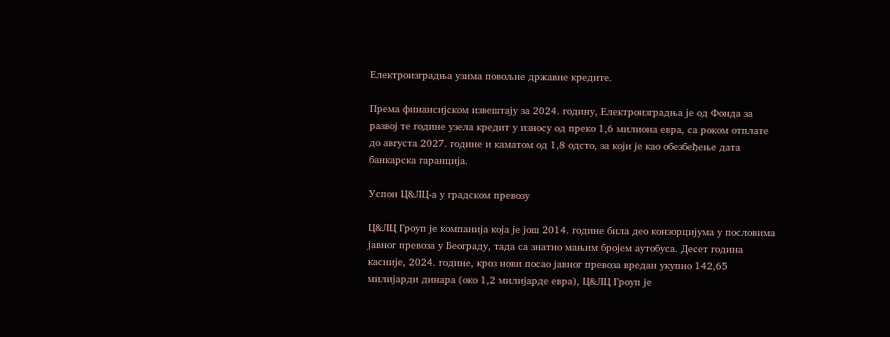Електроизградња узима повољне државне кредите.

Према финансијском извештају за 2024. годину, Електроизградња је од Фонда за развој те године узела кредит у износу од преко 1,6 милиона евра, са роком отплате до августа 2027. године и каматом од 1,8 одсто, за који је као обезбеђење дата банкарска гаранција.

Успон Ц&ЛЦ-а у градском превозу

Ц&ЛЦ Гроуп је компанија која је још 2014. године била део конзорцијума у пословима јавног превоза у Београду, тада са знатно мањим бројем аутобуса. Десет година касније, 2024. године, кроз нови посао јавног превоза вредан укупно 142,65 милијарди динара (око 1,2 милијарде евра), Ц&ЛЦ Гроуп је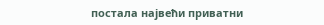постала највећи приватни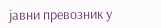јавни превозник у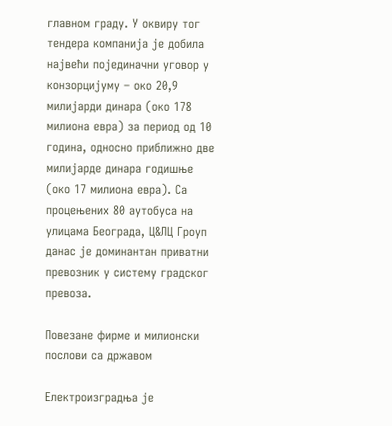главном граду. У оквиру тог тендера компанија је добила највећи појединачни уговор у конзорцијуму – око 20,9 милијарди динара (око 178 милиона евра) за период од 10 година, односно приближно две милијарде динара годишње (око 17 милиона евра). Са процењених 80 аутобуса на улицама Београда, Ц&ЛЦ Гроуп данас је доминантан приватни превозник у систему градског превоза.

Повезане фирме и милионски послови са државом

Електроизградња је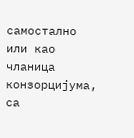самостално или као чланица конзорцијума, са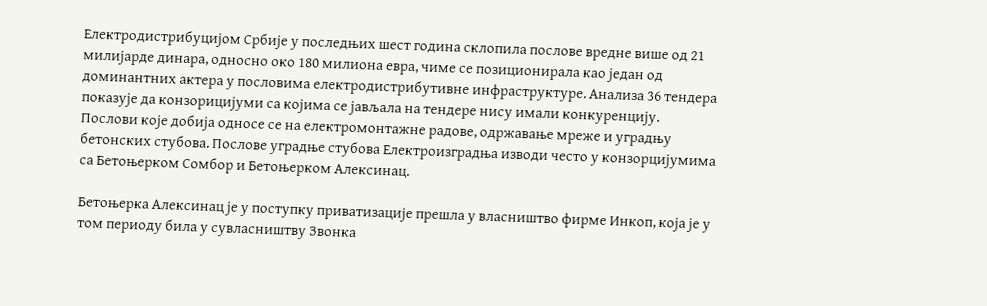Електродистрибуцијом Србије у последњих шест година склопила послове вредне више од 21 милијарде динара, односно око 180 милиона евра, чиме се позиционирала као један од доминантних актера у пословима електродистрибутивне инфраструктуре. Анализа 36 тендера показује да конзорицијуми са којима се јављала на тендере нису имали конкуренцију. Послови које добија односе се на електромонтажне радове, одржавање мреже и уградњу бетонских стубова. Послове уградње стубова Електроизградња изводи често у конзорцијумима са Бетоњерком Сомбор и Бетоњерком Алексинац.

Бетоњерка Алексинац је у поступку приватизације прешла у власништво фирме Инкоп, која је у том периоду била у сувласништву Звонка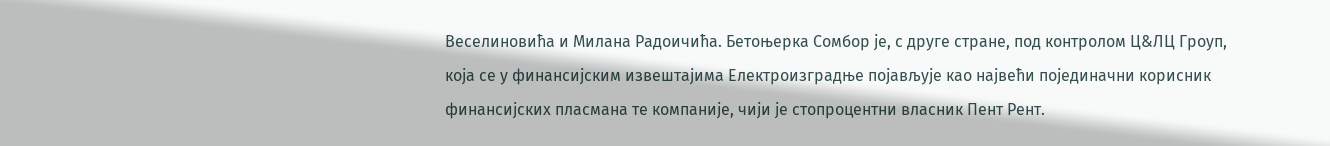Веселиновића и Милана Радоичића. Бетоњерка Сомбор је, с друге стране, под контролом Ц&ЛЦ Гроуп, која се у финансијским извештајима Електроизградње појављује као највећи појединачни корисник финансијских пласмана те компаније, чији је стопроцентни власник Пент Рент.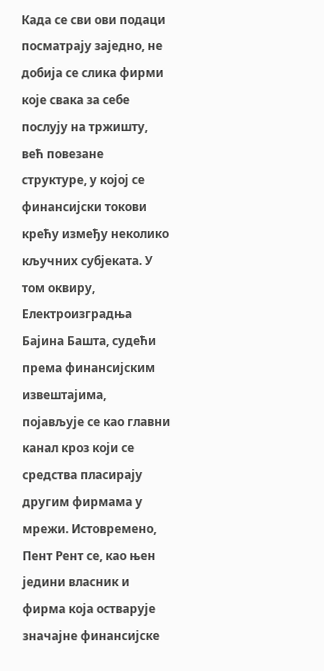Када се сви ови подаци посматрају заједно, не добија се слика фирми које свака за себе послују на тржишту, већ повезане структуре, у којој се финансијски токови крећу између неколико кључних субјеката. У том оквиру, Електроизградња Бајина Башта, судећи према финансијским извештајима, појављује се као главни канал кроз који се средства пласирају другим фирмама у мрежи. Истовремено, Пент Рент се, као њен једини власник и фирма која остварује значајне финансијске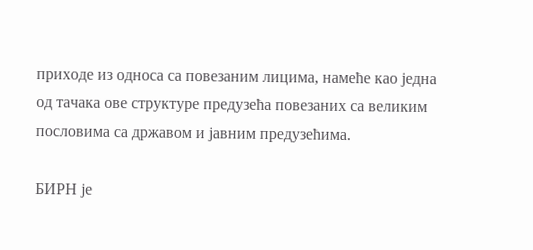приходе из односа са повезаним лицима, намеће као једна од тачака ове структуре предузећа повезаних са великим пословима са државом и јавним предузећима.

БИРН је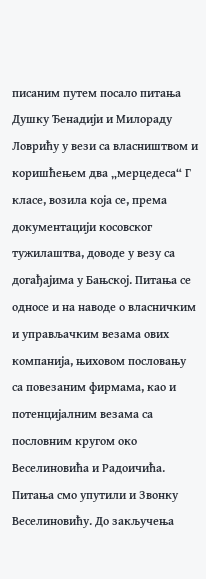писаним путем посало питања Душку Ђенадији и Милораду Ловрићу у вези са власништвом и коришћењем два „мерцедеса“ Г класе, возила која се, према документацији косовског тужилаштва, доводе у везу са догађајима у Бањској. Питања се односе и на наводе о власничким и управљачким везама ових компанија, њиховом пословању са повезаним фирмама, као и потенцијалним везама са пословним кругом око Веселиновића и Радоичића. Питања смо упутили и Звонку Веселиновићу. До закључења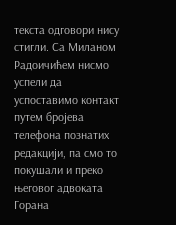текста одговори нису стигли. Са Миланом Радоичићем нисмо успели да успоставимо контакт путем бројева телефона познатих редакцији, па смо то покушали и преко његовог адвоката Горана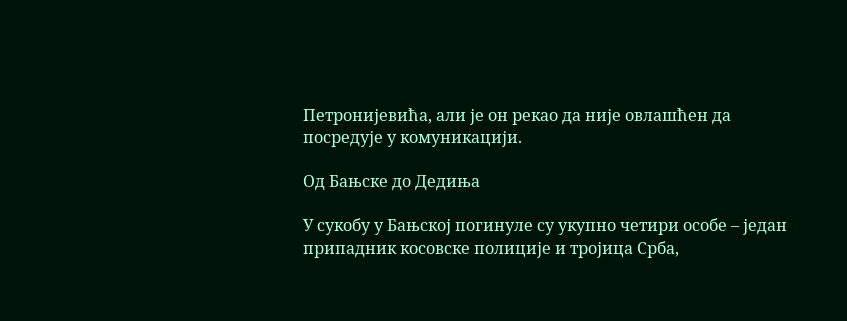Петронијевића, али је он рекао да није овлашћен да посредује у комуникацији.

Од Бањске до Дедиња

У сукобу у Бањској погинуле су укупно четири особе – један припадник косовске полиције и тројица Срба,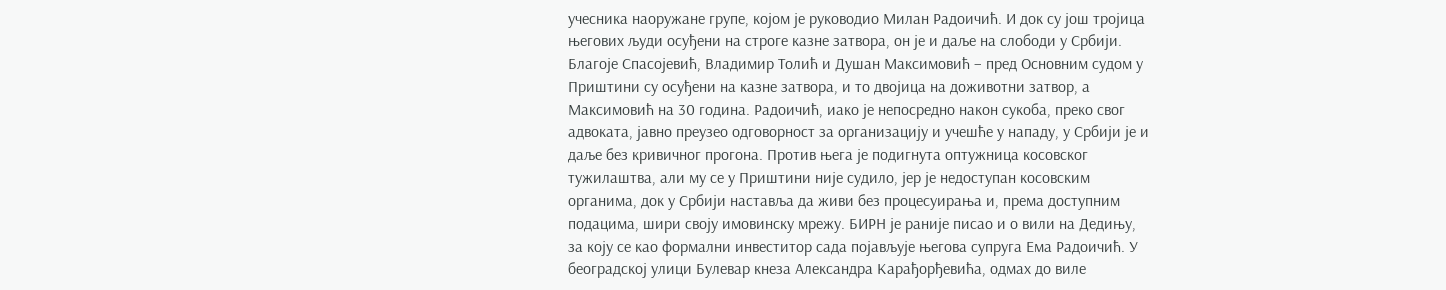учесника наоружане групе, којом је руководио Милан Радоичић. И док су још тројица његових људи осуђени на строге казне затвора, он је и даље на слободи у Србији. Благоје Спасојевић, Владимир Толић и Душан Максимовић – пред Основним судом у Приштини су осуђени на казне затвора, и то двојица на доживотни затвор, а Максимовић на 30 година. Радоичић, иако је непосредно након сукоба, преко свог адвоката, јавно преузео одговорност за организацију и учешће у нападу, у Србији је и даље без кривичног прогона. Против њега је подигнута оптужница косовског тужилаштва, али му се у Приштини није судило, јер је недоступан косовским органима, док у Србији наставља да живи без процесуирања и, према доступним подацима, шири своју имовинску мрежу. БИРН је раније писао и о вили на Дедињу, за коју се као формални инвеститор сада појављује његова супруга Ема Радоичић. У београдској улици Булевар кнеза Александра Карађорђевића, одмах до виле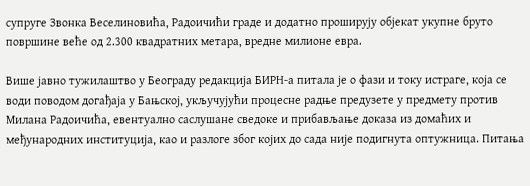супруге Звонка Веселиновића, Радоичићи граде и додатно проширују објекат укупне бруто површине веће од 2.300 квадратних метара, вредне милионе евра.

Више јавно тужилаштво у Београду редакција БИРН-а питала је о фази и току истраге, која се води поводом догађаја у Бањској, укључујући процесне радње предузете у предмету против Милана Радоичића, евентуално саслушане сведоке и прибављање доказа из домаћих и међународних институција, као и разлоге због којих до сада није подигнута оптужница. Питања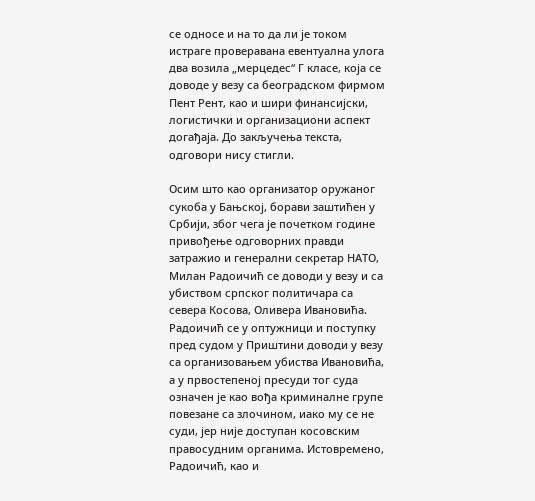се односе и на то да ли је током истраге проверавана евентуална улога два возила „мерцедес“ Г класе, која се доводе у везу са београдском фирмом Пент Рент, као и шири финансијски, логистички и организациони аспект догађаја. До закључења текста, одговори нису стигли.

Осим што као организатор оружаног сукоба у Бањској, борави заштићен у Србији, због чега је почетком године привођење одговорних правди затражио и генерални секретар НАТО, Милан Радоичић се доводи у везу и са убиством српског политичара са севера Косова, Оливера Ивановића. Радоичић се у оптужници и поступку пред судом у Приштини доводи у везу са организовањем убиства Ивановића, а у првостепеној пресуди тог суда означен је као вођа криминалне групе повезане са злочином, иако му се не суди, јер није доступан косовским правосудним органима. Истовремено, Радоичић, као и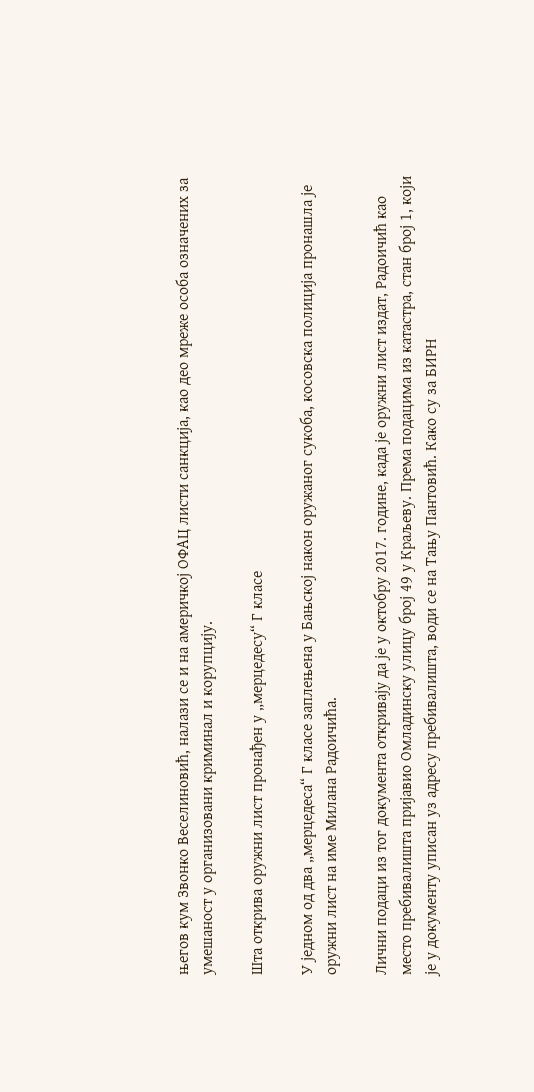његов кум Звонко Веселиновић, налази се и на америчкој ОФАЦ листи санкција, као део мреже особа означених за умешаност у организовани криминал и корупцију.

Шта открива оружни лист пронађен у „мерцедесу“ Г класе

У једном од два „мерцедеса“ Г класе заплењена у Бањској након оружаног сукоба, косовска полиција пронашла је оружни лист на име Милана Радоичића.

Лични подаци из тог документа откривају да је у октобру 2017. године, када је оружни лист издат, Радоичић као место пребивалишта пријавио Омладинску улицу број 49 у Краљеву. Према подацима из катастра, стан број 1, који је у документу уписан уз адресу пребивалишта, води се на Тању Пантовић. Како су за БИРН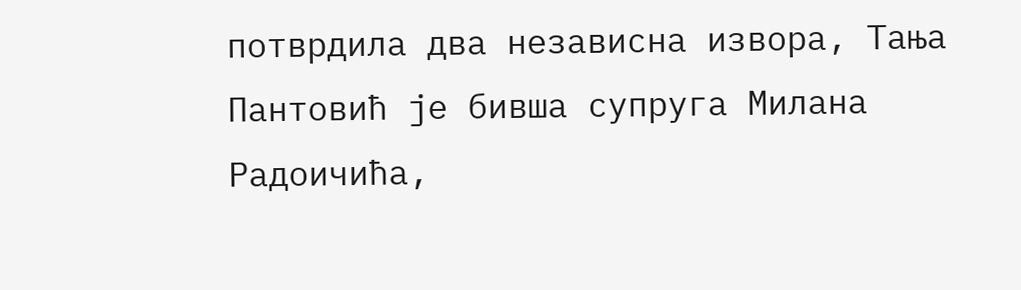потврдила два независна извора, Тања Пантовић је бивша супруга Милана Радоичића,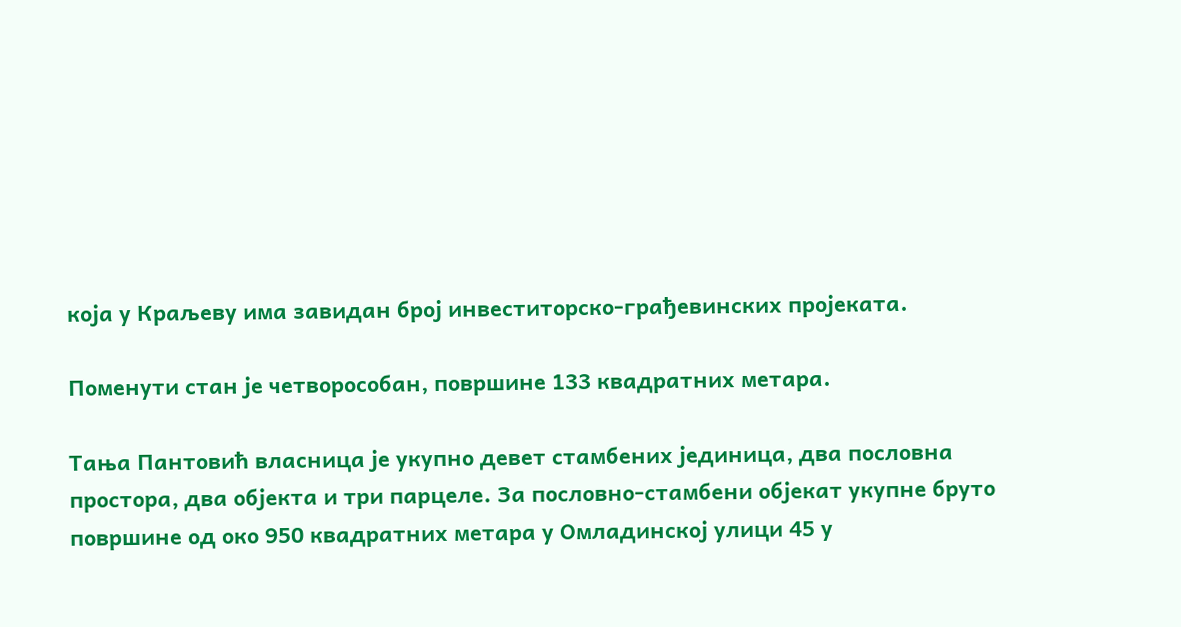која у Краљеву има завидан број инвеститорско-грађевинских пројеката.

Поменути стан је четворособан, површине 133 квадратних метара.

Тања Пантовић власница је укупно девет стамбених јединица, два пословна простора, два објекта и три парцеле. За пословно-стамбени објекат укупне бруто површине од око 950 квадратних метара у Омладинској улици 45 у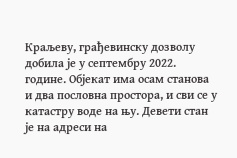Краљеву, грађевинску дозволу добила је у септембру 2022. године. Објекат има осам станова и два пословна простора, и сви се у катастру воде на њу. Девети стан је на адреси на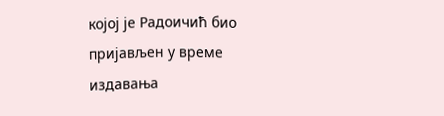којој је Радоичић био пријављен у време издавања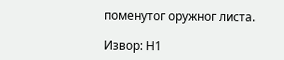поменутог оружног листа.

Извор: Н1